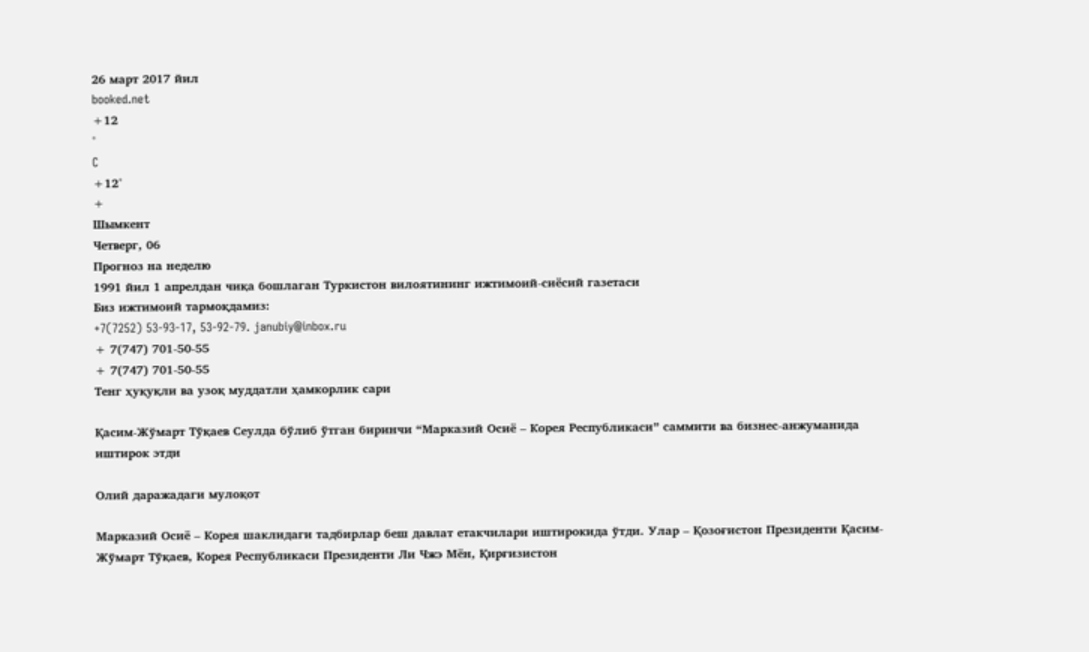26 март 2017 йил
booked.net
+12
°
C
+12°
+
Шымкент
Четверг, 06
Прогноз на неделю
1991 йил 1 апрелдан чиқа бошлаган Туркистон вилоятининг ижтимоий-сиёсий газетаси
Биз ижтимоий тармоқдамиз:
+7(7252) 53-93-17, 53-92-79. janubiy@inbox.ru
+ 7(747) 701-50-55
+ 7(747) 701-50-55
Тенг ҳуқуқли ва узоқ муддатли ҳамкорлик сари

Қасим-Жўмарт Тўқаев Сеулда бўлиб ўтган биринчи “Марказий Осиё – Корея Республикаси” саммити ва бизнес-анжуманида иштирок этди

Олий даражадаги мулоқот

Марказий Осиё – Корея шаклидаги тадбирлар беш давлат етакчилари иштирокида ўтди. Улар – Қозоғистон Президенти Қасим-Жўмарт Тўқаев, Корея Республикаси Президенти Ли Чжэ Мён, Қирғизистон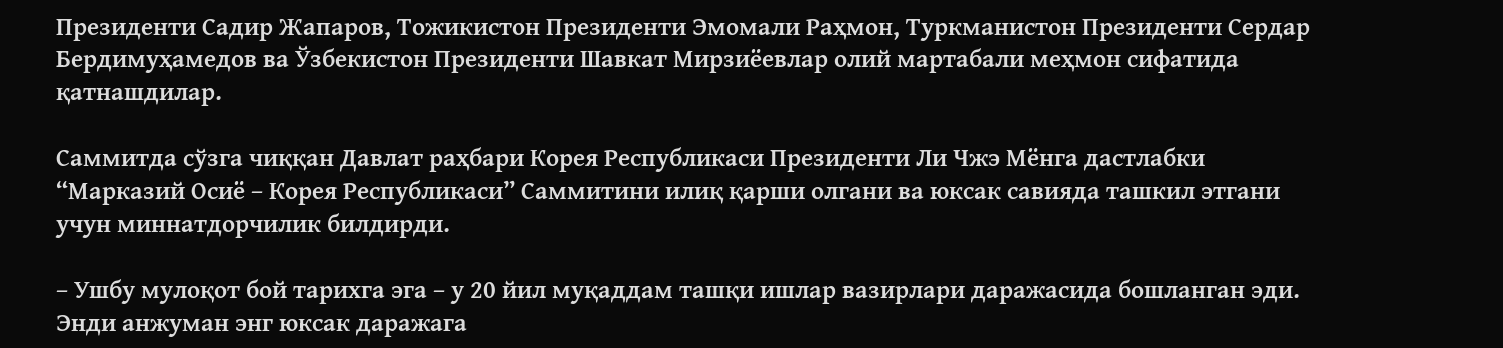Президенти Садир Жапаров, Тожикистон Президенти Эмомали Раҳмон, Туркманистон Президенти Сердар Бердимуҳамедов ва Ўзбекистон Президенти Шавкат Мирзиёевлар олий мартабали меҳмон сифатида  қатнашдилар.

Саммитда сўзга чиққан Давлат раҳбари Корея Республикаси Президенти Ли Чжэ Мёнга дастлабки “Марказий Осиё – Корея Республикаси” Саммитини илиқ қарши олгани ва юксак савияда ташкил этгани учун миннатдорчилик билдирди.

– Ушбу мулоқот бой тарихга эга – у 20 йил муқаддам ташқи ишлар вазирлари даражасида бошланган эди. Энди анжуман энг юксак даражага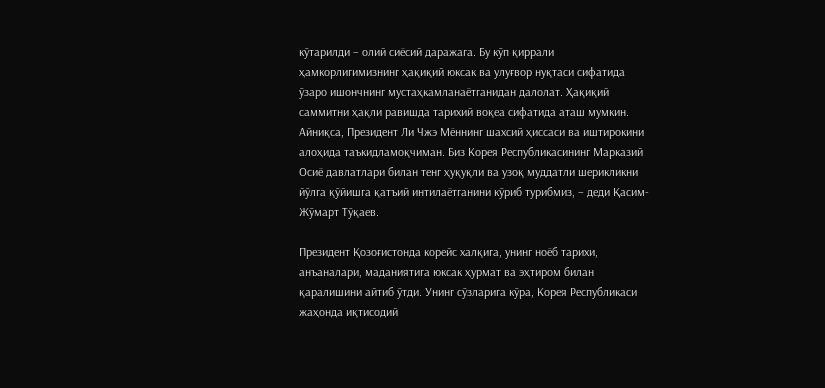кўтарилди – олий сиёсий даражага. Бу кўп қиррали ҳамкорлигимизнинг ҳақиқий юксак ва улуғвор нуқтаси сифатида ўзаро ишончнинг мустаҳкамланаётганидан далолат. Ҳақиқий саммитни ҳақли равишда тарихий воқеа сифатида аташ мумкин. Айниқса, Президент Ли Чжэ Мённинг шахсий ҳиссаси ва иштирокини алоҳида таъкидламоқчиман. Биз Корея Республикасининг Марказий Осиё давлатлари билан тенг ҳуқуқли ва узоқ муддатли шерикликни йўлга қўйишга қатъий интилаётганини кўриб турибмиз, – деди Қасим-Жўмарт Тўқаев.

Президент Қозоғистонда корейс халқига, унинг ноёб тарихи, анъаналари, маданиятига юксак ҳурмат ва эҳтиром билан қаралишини айтиб ўтди. Унинг сўзларига кўра, Корея Республикаси жаҳонда иқтисодий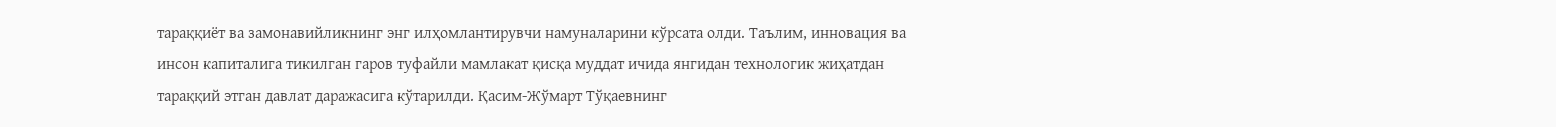тараққиёт ва замонавийликнинг энг илҳомлантирувчи намуналарини кўрсата олди. Таълим, инновация ва инсон капиталига тикилган гаров туфайли мамлакат қисқа муддат ичида янгидан технологик жиҳатдан тараққий этган давлат даражасига кўтарилди. Қасим-Жўмарт Тўқаевнинг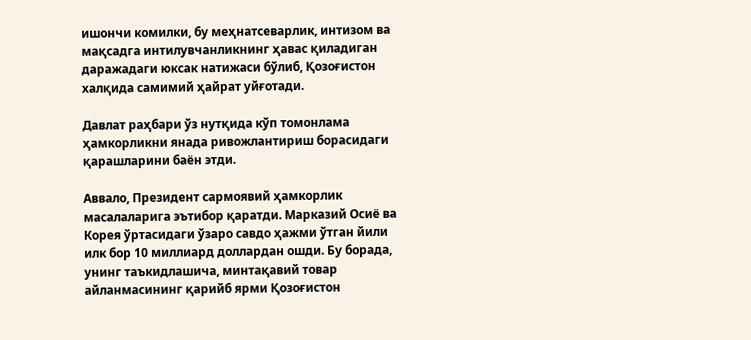ишончи комилки, бу меҳнатсеварлик, интизом ва мақсадга интилувчанликнинг ҳавас қиладиган даражадаги юксак натижаси бўлиб, Қозоғистон халқида самимий ҳайрат уйғотади.

Давлат раҳбари ўз нутқида кўп томонлама ҳамкорликни янада ривожлантириш борасидаги қарашларини баён этди.

Аввало, Президент сармоявий ҳамкорлик масалаларига эътибор қаратди. Марказий Осиё ва Корея ўртасидаги ўзаро савдо ҳажми ўтган йили илк бор 10 миллиард доллардан ошди. Бу борада, унинг таъкидлашича, минтақавий товар айланмасининг қарийб ярми Қозоғистон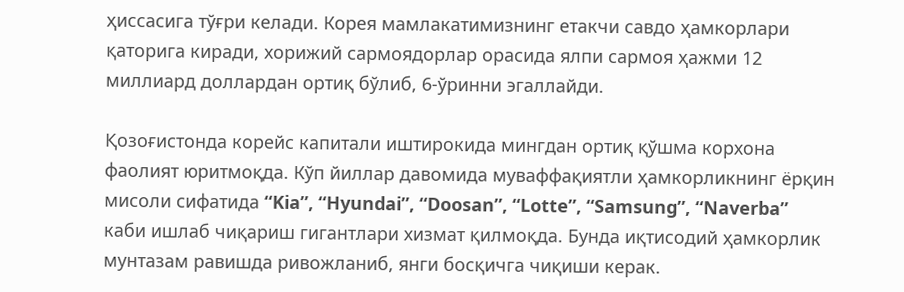ҳиссасига тўғри келади. Корея мамлакатимизнинг етакчи савдо ҳамкорлари қаторига киради, хорижий сармоядорлар орасида ялпи сармоя ҳажми 12 миллиард доллардан ортиқ бўлиб, 6-ўринни эгаллайди.

Қозоғистонда корейс капитали иштирокида мингдан ортиқ қўшма корхона фаолият юритмоқда. Кўп йиллар давомида муваффақиятли ҳамкорликнинг ёрқин мисоли сифатида “Kia”, “Hyundai”, “Doosan”, “Lotte”, “Samsung”, “Naverba” каби ишлаб чиқариш гигантлари хизмат қилмоқда. Бунда иқтисодий ҳамкорлик мунтазам равишда ривожланиб, янги босқичга чиқиши керак.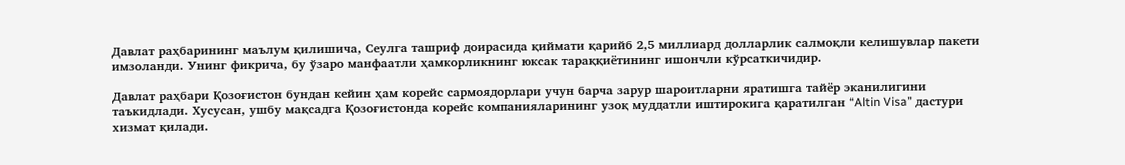Давлат раҳбарининг маълум қилишича, Сеулга ташриф доирасида қиймати қарийб 2,5 миллиард долларлик салмоқли келишувлар пакети имзоланди. Унинг фикрича, бу ўзаро манфаатли ҳамкорликнинг юксак тараққиётининг ишончли кўрсаткичидир.

Давлат раҳбари Қозоғистон бундан кейин ҳам корейс сармоядорлари учун барча зарур шароитларни яратишга тайёр эканилигини таъкидлади. Хусусан, ушбу мақсадга Қозоғистонда корейс компанияларининг узоқ муддатли иштирокига қаратилган “Altin Visa” дастури хизмат қилади.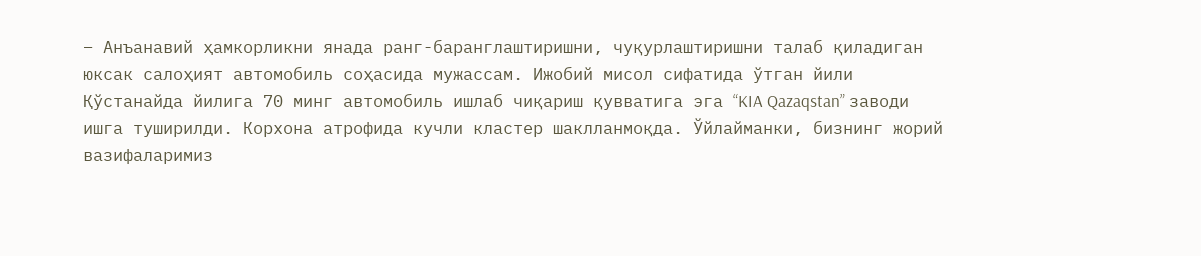– Анъанавий ҳамкорликни янада ранг-баранглаштиришни, чуқурлаштиришни талаб қиладиган юксак салоҳият автомобиль соҳасида мужассам. Ижобий мисол сифатида ўтган йили Қўстанайда йилига 70 минг автомобиль ишлаб чиқариш қувватига эга “KIA Qazaqstan” заводи ишга туширилди. Корхона атрофида кучли кластер шаклланмоқда. Ўйлайманки, бизнинг жорий вазифаларимиз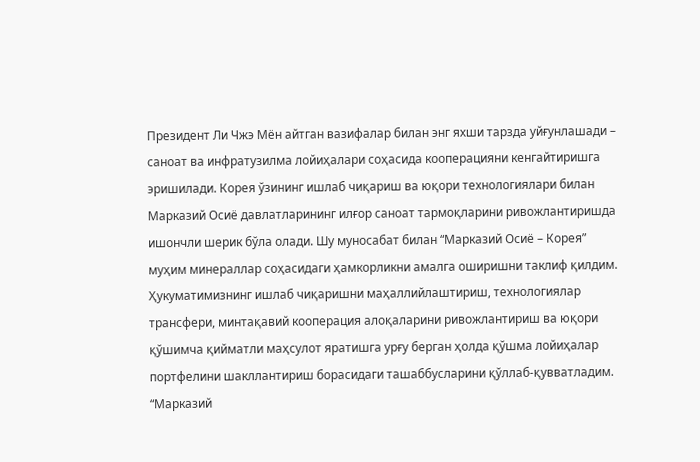Президент Ли Чжэ Мён айтган вазифалар билан энг яхши тарзда уйғунлашади – саноат ва инфратузилма лойиҳалари соҳасида кооперацияни кенгайтиришга эришилади. Корея ўзининг ишлаб чиқариш ва юқори технологиялари билан Марказий Осиё давлатларининг илғор саноат тармоқларини ривожлантиришда ишончли шерик бўла олади. Шу муносабат билан “Марказий Осиё – Корея” муҳим минераллар соҳасидаги ҳамкорликни амалга оширишни таклиф қилдим. Ҳукуматимизнинг ишлаб чиқаришни маҳаллийлаштириш, технологиялар трансфери, минтақавий кооперация алоқаларини ривожлантириш ва юқори қўшимча қийматли маҳсулот яратишга урғу берган ҳолда қўшма лойиҳалар портфелини шакллантириш борасидаги ташаббусларини қўллаб-қувватладим. “Марказий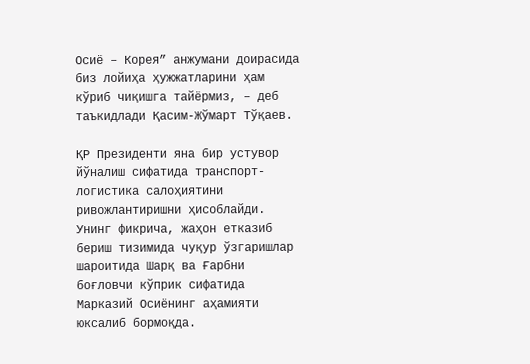Осиё – Корея” анжумани доирасида биз лойиҳа ҳужжатларини ҳам кўриб чиқишга тайёрмиз, – деб таъкидлади Қасим-Жўмарт Тўқаев.

ҚР Президенти яна бир устувор йўналиш сифатида транспорт-логистика салоҳиятини ривожлантиришни ҳисоблайди. Унинг фикрича, жаҳон етказиб бериш тизимида чуқур ўзгаришлар шароитида Шарқ ва Ғарбни боғловчи кўприк сифатида Марказий Осиёнинг аҳамияти юксалиб бормоқда.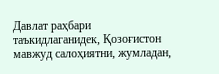Давлат раҳбари таъкидлаганидек, Қозоғистон мавжуд салоҳиятни, жумладан,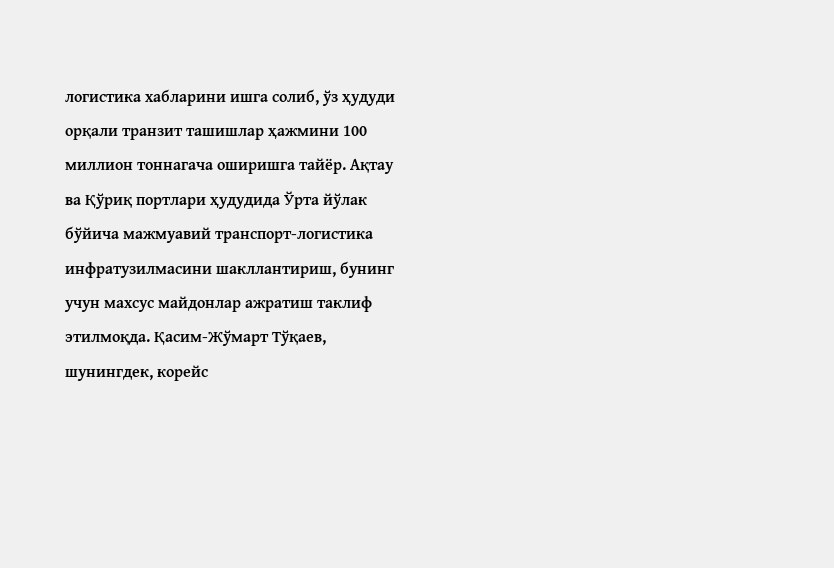логистика хабларини ишга солиб, ўз ҳудуди орқали транзит ташишлар ҳажмини 100 миллион тоннагача оширишга тайёр. Ақтау ва Қўриқ портлари ҳудудида Ўрта йўлак бўйича мажмуавий транспорт-логистика инфратузилмасини шакллантириш, бунинг учун махсус майдонлар ажратиш таклиф этилмоқда. Қасим-Жўмарт Тўқаев, шунингдек, корейс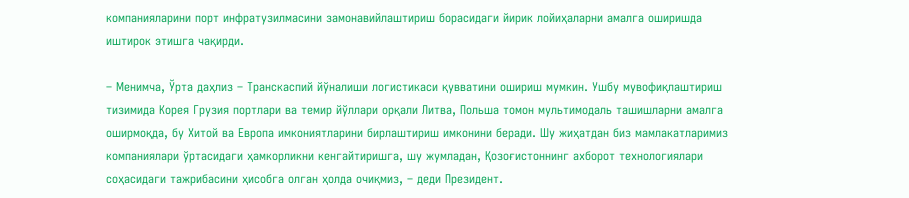компанияларини порт инфратузилмасини замонавийлаштириш борасидаги йирик лойиҳаларни амалга оширишда иштирок этишга чақирди.

– Менимча, Ўрта даҳлиз – Транскаспий йўналиши логистикаси қувватини ошириш мумкин. Ушбу мувофиқлаштириш тизимида Корея Грузия портлари ва темир йўллари орқали Литва, Польша томон мультимодаль ташишларни амалга оширмоқда, бу Хитой ва Европа имкониятларини бирлаштириш имконини беради. Шу жиҳатдан биз мамлакатларимиз компаниялари ўртасидаги ҳамкорликни кенгайтиришга, шу жумладан, Қозоғистоннинг ахборот технологиялари соҳасидаги тажрибасини ҳисобга олган ҳолда очиқмиз, – деди Президент.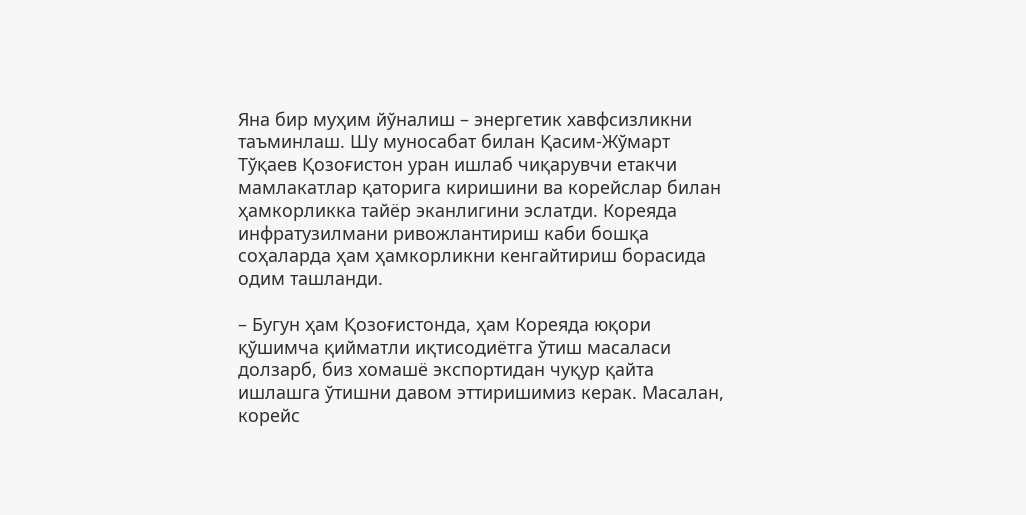Яна бир муҳим йўналиш – энергетик хавфсизликни таъминлаш. Шу муносабат билан Қасим-Жўмарт Тўқаев Қозоғистон уран ишлаб чиқарувчи етакчи мамлакатлар қаторига киришини ва корейслар билан ҳамкорликка тайёр эканлигини эслатди. Кореяда инфратузилмани ривожлантириш каби бошқа соҳаларда ҳам ҳамкорликни кенгайтириш борасида одим ташланди.

– Бугун ҳам Қозоғистонда, ҳам Кореяда юқори қўшимча қийматли иқтисодиётга ўтиш масаласи долзарб, биз хомашё экспортидан чуқур қайта ишлашга ўтишни давом эттиришимиз керак. Масалан, корейс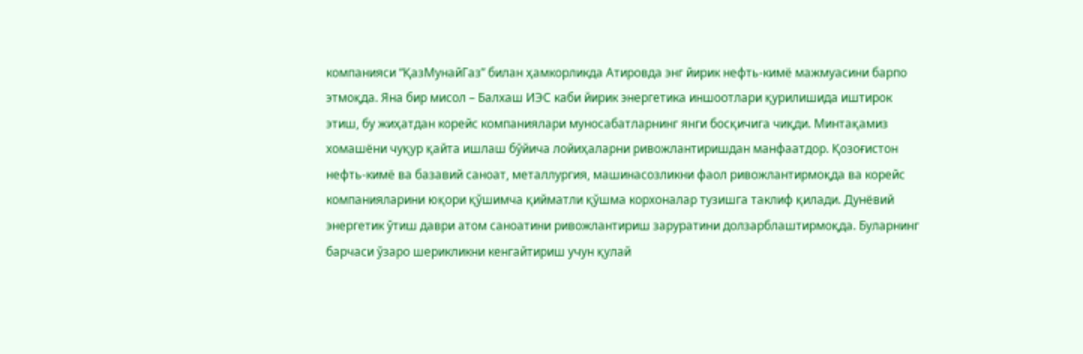компанияси “ҚазМунайГаз” билан ҳамкорликда Атировда энг йирик нефть-кимё мажмуасини барпо этмоқда. Яна бир мисол – Балхаш ИЭС каби йирик энергетика иншоотлари қурилишида иштирок этиш, бу жиҳатдан корейс компаниялари муносабатларнинг янги босқичига чиқди. Минтақамиз хомашёни чуқур қайта ишлаш бўйича лойиҳаларни ривожлантиришдан манфаатдор. Қозоғистон нефть-кимё ва базавий саноат, металлургия, машинасозликни фаол ривожлантирмоқда ва корейс компанияларини юқори қўшимча қийматли қўшма корхоналар тузишга таклиф қилади. Дунёвий энергетик ўтиш даври атом саноатини ривожлантириш заруратини долзарблаштирмоқда. Буларнинг барчаси ўзаро шерикликни кенгайтириш учун қулай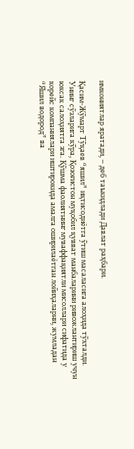имкониятлар яратади, – деб таъкидлади Давлат раҳбари.

Қасим-Жўмарт Тўқаев “яшил” иқтисодиётга ўтиш масаласига алоҳида тўхталди. Унинг сўзларига кўра, Қозоғистон муқобил қувват манбаларини ривожлантириш учун юксак салоҳиятга эга. Қўшма фаолиятнинг муваффақиятли мисоллари сифатида у корейс компаниялари иштирокида амалга оширилаётган лойиҳаларни, жумладан “Яшил водород” ва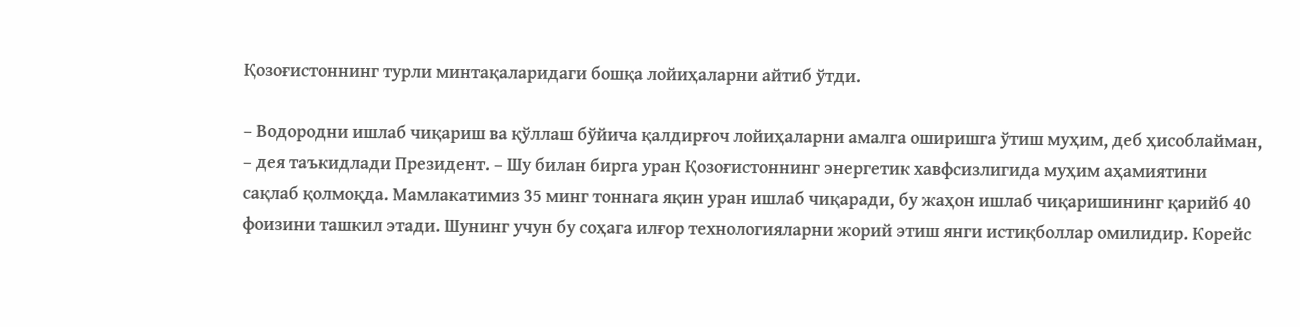Қозоғистоннинг турли минтақаларидаги бошқа лойиҳаларни айтиб ўтди.

– Водородни ишлаб чиқариш ва қўллаш бўйича қалдирғоч лойиҳаларни амалга оширишга ўтиш муҳим, деб ҳисоблайман, – дея таъкидлади Президент. – Шу билан бирга уран Қозоғистоннинг энергетик хавфсизлигида муҳим аҳамиятини сақлаб қолмоқда. Мамлакатимиз 35 минг тоннага яқин уран ишлаб чиқаради, бу жаҳон ишлаб чиқаришининг қарийб 40 фоизини ташкил этади. Шунинг учун бу соҳага илғор технологияларни жорий этиш янги истиқболлар омилидир. Корейс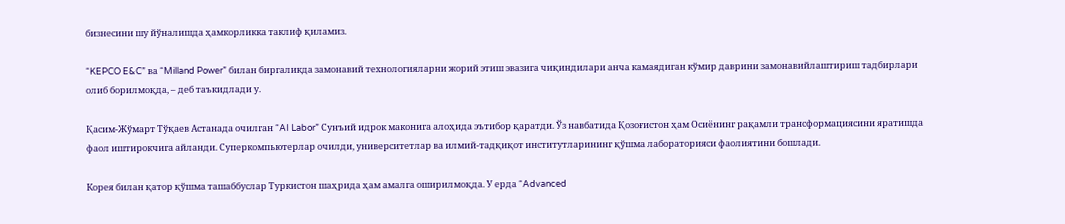бизнесини шу йўналишда ҳамкорликка таклиф қиламиз.

“KEPCO E&C” ва “Milland Power” билан биргаликда замонавий технологияларни жорий этиш эвазига чиқиндилари анча камаядиган кўмир даврини замонавийлаштириш тадбирлари олиб борилмоқда, – деб таъкидлади у.

Қасим-Жўмарт Тўқаев Астанада очилган “AI Labor” Сунъий идрок маконига алоҳида эътибор қаратди. Ўз навбатида Қозоғистон ҳам Осиёнинг рақамли трансформациясини яратишда фаол иштирокчига айланди. Суперкомпьютерлар очилди, университетлар ва илмий-тадқиқот институтларининг қўшма лабораторияси фаолиятини бошлади.

Корея билан қатор қўшма ташаббуслар Туркистон шаҳрида ҳам амалга оширилмоқда. У ерда “Advanced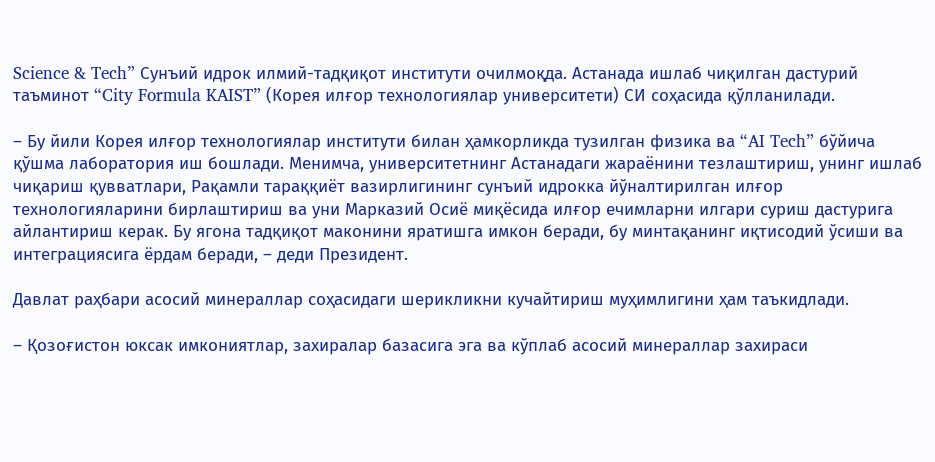Science & Tech” Сунъий идрок илмий-тадқиқот институти очилмоқда. Астанада ишлаб чиқилган дастурий таъминот “City Formula KAIST” (Корея илғор технологиялар университети) СИ соҳасида қўлланилади.

– Бу йили Корея илғор технологиялар институти билан ҳамкорликда тузилган физика ва “AI Tech” бўйича қўшма лаборатория иш бошлади. Менимча, университетнинг Астанадаги жараёнини тезлаштириш, унинг ишлаб чиқариш қувватлари, Рақамли тараққиёт вазирлигининг сунъий идрокка йўналтирилган илғор технологияларини бирлаштириш ва уни Марказий Осиё миқёсида илғор ечимларни илгари суриш дастурига айлантириш керак. Бу ягона тадқиқот маконини яратишга имкон беради, бу минтақанинг иқтисодий ўсиши ва интеграциясига ёрдам беради, – деди Президент.

Давлат раҳбари асосий минераллар соҳасидаги шерикликни кучайтириш муҳимлигини ҳам таъкидлади.

– Қозоғистон юксак имкониятлар, захиралар базасига эга ва кўплаб асосий минераллар захираси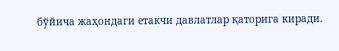бўйича жаҳондаги етакчи давлатлар қаторига киради.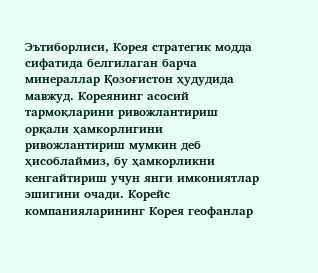Эътиборлиси, Корея стратегик модда сифатида белгилаган барча минераллар Қозоғистон ҳудудида мавжуд. Кореянинг асосий тармоқларини ривожлантириш орқали ҳамкорлигини ривожлантириш мумкин деб ҳисоблаймиз, бу ҳамкорликни кенгайтириш учун янги имкониятлар эшигини очади. Корейс компанияларининг Корея геофанлар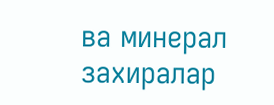ва минерал захиралар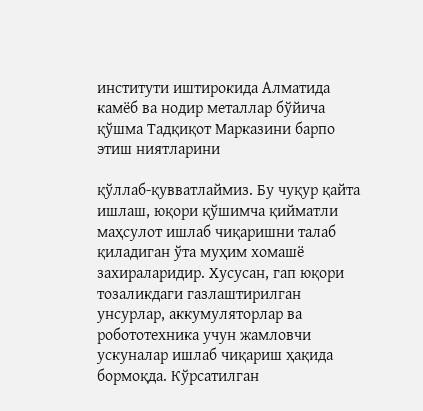институти иштирокида Алматида камёб ва нодир металлар бўйича қўшма Тадқиқот Марказини барпо этиш ниятларини

қўллаб-қувватлаймиз. Бу чуқур қайта ишлаш, юқори қўшимча қийматли маҳсулот ишлаб чиқаришни талаб қиладиган ўта муҳим хомашё захираларидир. Хусусан, гап юқори тозаликдаги газлаштирилган унсурлар, аккумуляторлар ва робототехника учун жамловчи ускуналар ишлаб чиқариш ҳақида бормоқда. Кўрсатилган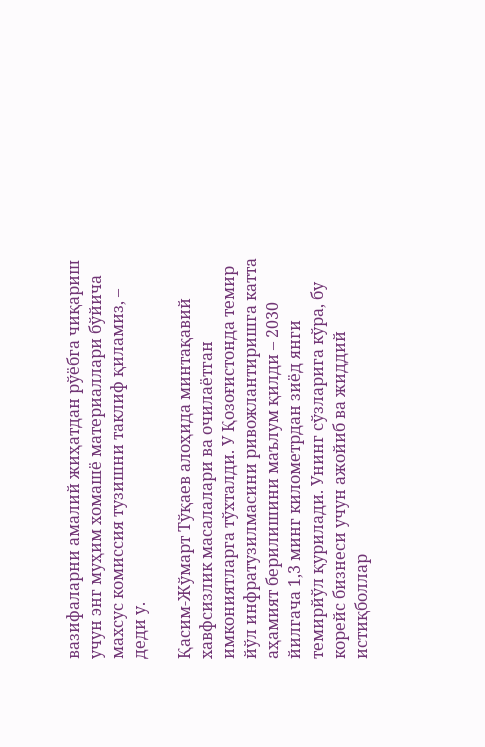вазифаларни амалий жиҳатдан рўёбга чиқариш учун энг муҳим хомашё материаллари бўйича махсус комиссия тузишни таклиф қиламиз, – деди у.

Қасим-Жўмарт Тўқаев алоҳида минтақавий хавфсизлик масалалари ва очилаётган имкониятларга тўхталди. У Қозоғистонда темир йўл инфратузилмасини ривожлантиришга катта аҳамият берилишини маълум қилди – 2030 йилгача 1,3 минг километрдан зиёд янги темирйўл қурилади. Унинг сўзларига кўра, бу корейс бизнеси учун ажойиб ва жиддий истиқболлар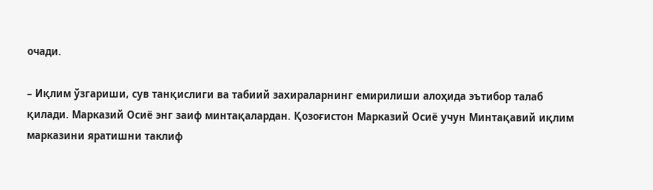очади.

– Иқлим ўзгариши, сув танқислиги ва табиий захираларнинг емирилиши алоҳида эътибор талаб қилади. Марказий Осиё энг заиф минтақалардан. Қозоғистон Марказий Осиё учун Минтақавий иқлим марказини яратишни таклиф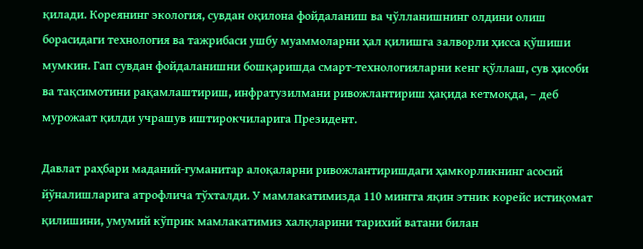қилади. Кореянинг экология, сувдан оқилона фойдаланиш ва чўлланишнинг олдини олиш борасидаги технология ва тажрибаси ушбу муаммоларни ҳал қилишга залворли ҳисса қўшиши мумкин. Гап сувдан фойдаланишни бошқаришда смарт-технологияларни кенг қўллаш, сув ҳисоби ва тақсимотини рақамлаштириш, инфратузилмани ривожлантириш ҳақида кетмоқда, – деб мурожаат қилди учрашув иштирокчиларига Президент.

Давлат раҳбари маданий-гуманитар алоқаларни ривожлантиришдаги ҳамкорликнинг асосий йўналишларига атрофлича тўхталди. У мамлакатимизда 110 мингга яқин этник корейс истиқомат қилишини, умумий кўприк мамлакатимиз халқларини тарихий ватани билан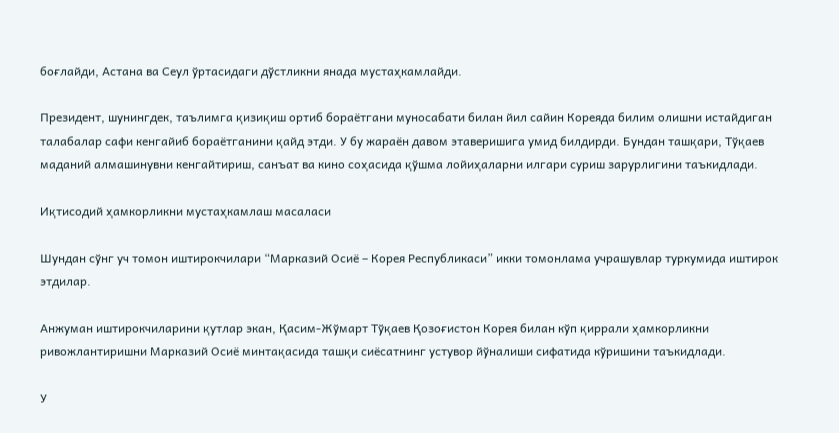боғлайди, Астана ва Сеул ўртасидаги дўстликни янада мустаҳкамлайди.

Президент, шунингдек, таълимга қизиқиш ортиб бораётгани муносабати билан йил сайин Кореяда билим олишни истайдиган талабалар сафи кенгайиб бораётганини қайд этди. У бу жараён давом этаверишига умид билдирди. Бундан ташқари, Тўқаев маданий алмашинувни кенгайтириш, санъат ва кино соҳасида қўшма лойиҳаларни илгари суриш зарурлигини таъкидлади.

Иқтисодий ҳамкорликни мустаҳкамлаш масаласи

Шундан сўнг уч томон иштирокчилари “Марказий Осиё – Корея Республикаси” икки томонлама учрашувлар туркумида иштирок этдилар.

Анжуман иштирокчиларини қутлар экан, Қасим-Жўмарт Тўқаев Қозоғистон Корея билан кўп қиррали ҳамкорликни ривожлантиришни Марказий Осиё минтақасида ташқи сиёсатнинг устувор йўналиши сифатида кўришини таъкидлади.

У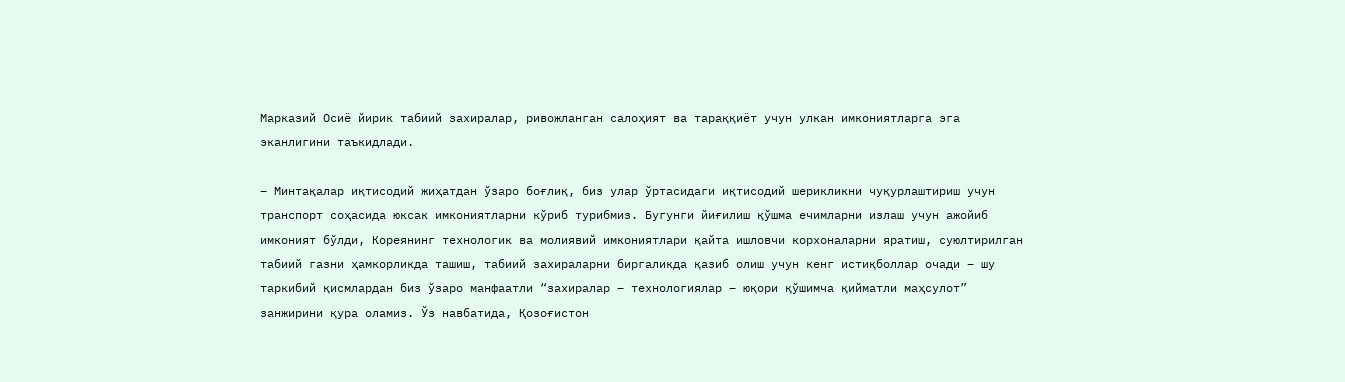Марказий Осиё йирик табиий захиралар, ривожланган салоҳият ва тараққиёт учун улкан имкониятларга эга эканлигини таъкидлади.

– Минтақалар иқтисодий жиҳатдан ўзаро боғлиқ, биз улар ўртасидаги иқтисодий шерикликни чуқурлаштириш учун транспорт соҳасида юксак имкониятларни кўриб турибмиз. Бугунги йиғилиш қўшма ечимларни излаш учун ажойиб имконият бўлди, Кореянинг технологик ва молиявий имкониятлари қайта ишловчи корхоналарни яратиш, суюлтирилган табиий газни ҳамкорликда ташиш, табиий захираларни биргаликда қазиб олиш учун кенг истиқболлар очади – шу таркибий қисмлардан биз ўзаро манфаатли “захиралар – технологиялар – юқори қўшимча қийматли маҳсулот” занжирини қура оламиз. Ўз навбатида, Қозоғистон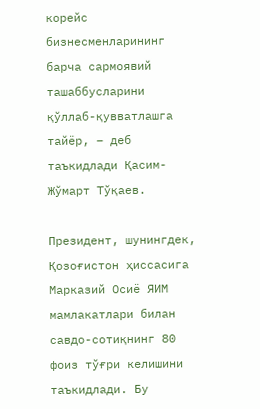корейс бизнесменларининг барча сармоявий ташаббусларини қўллаб-қувватлашга тайёр, – деб таъкидлади Қасим-Жўмарт Тўқаев.

Президент, шунингдек, Қозоғистон ҳиссасига Марказий Осиё ЯИМ мамлакатлари билан савдо-сотиқнинг 80 фоиз тўғри келишини таъкидлади. Бу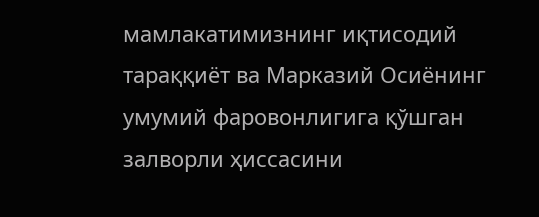мамлакатимизнинг иқтисодий тараққиёт ва Марказий Осиёнинг умумий фаровонлигига қўшган залворли ҳиссасини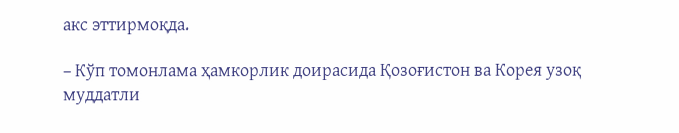акс эттирмоқда.

– Кўп томонлама ҳамкорлик доирасида Қозоғистон ва Корея узоқ муддатли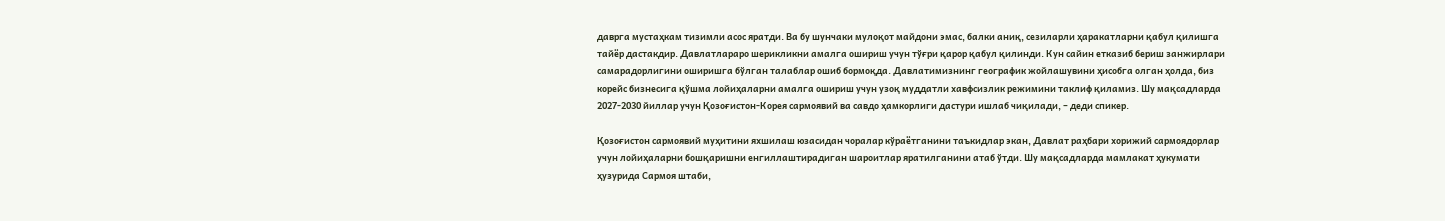даврга мустаҳкам тизимли асос яратди. Ва бу шунчаки мулоқот майдони эмас, балки аниқ, сезиларли ҳаракатларни қабул қилишга тайёр дастакдир. Давлатлараро шерикликни амалга ошириш учун тўғри қарор қабул қилинди. Кун сайин етказиб бериш занжирлари самарадорлигини оширишга бўлган талаблар ошиб бормоқда. Давлатимизнинг географик жойлашувини ҳисобга олган ҳолда, биз корейс бизнесига қўшма лойиҳаларни амалга ошириш учун узоқ муддатли хавфсизлик режимини таклиф қиламиз. Шу мақсадларда 2027-2030 йиллар учун Қозоғистон-Корея сармоявий ва савдо ҳамкорлиги дастури ишлаб чиқилади, – деди спикер.

Қозоғистон сармоявий муҳитини яхшилаш юзасидан чоралар кўраётганини таъкидлар экан, Давлат раҳбари хорижий сармоядорлар учун лойиҳаларни бошқаришни енгиллаштирадиган шароитлар яратилганини атаб ўтди. Шу мақсадларда мамлакат ҳукумати ҳузурида Сармоя штаби,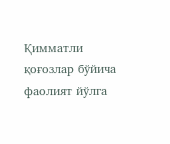Қимматли қоғозлар бўйича фаолият йўлга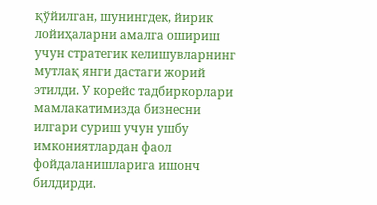қўйилган, шунингдек, йирик лойиҳаларни амалга ошириш учун стратегик келишувларнинг мутлақ янги дастаги жорий этилди. У корейс тадбиркорлари мамлакатимизда бизнесни илгари суриш учун ушбу имкониятлардан фаол фойдаланишларига ишонч билдирди.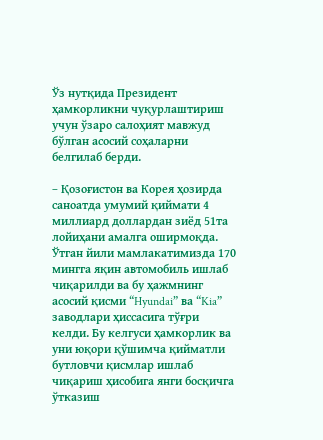Ўз нутқида Президент ҳамкорликни чуқурлаштириш учун ўзаро салоҳият мавжуд бўлган асосий соҳаларни белгилаб берди.

– Қозоғистон ва Корея ҳозирда саноатда умумий қиймати 4 миллиард доллардан зиёд 51та лойиҳани амалга оширмоқда. Ўтган йили мамлакатимизда 170 мингга яқин автомобиль ишлаб чиқарилди ва бу ҳажмнинг асосий қисми “Hyundai” ва “Kia” заводлари ҳиссасига тўғри келди. Бу келгуси ҳамкорлик ва уни юқори қўшимча қийматли бутловчи қисмлар ишлаб чиқариш ҳисобига янги босқичга ўтказиш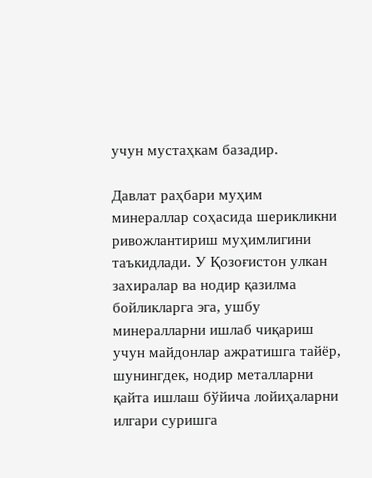учун мустаҳкам базадир.

Давлат раҳбари муҳим минераллар соҳасида шерикликни ривожлантириш муҳимлигини таъкидлади. У Қозоғистон улкан захиралар ва нодир қазилма бойликларга эга, ушбу минералларни ишлаб чиқариш учун майдонлар ажратишга тайёр, шунингдек, нодир металларни қайта ишлаш бўйича лойиҳаларни илгари суришга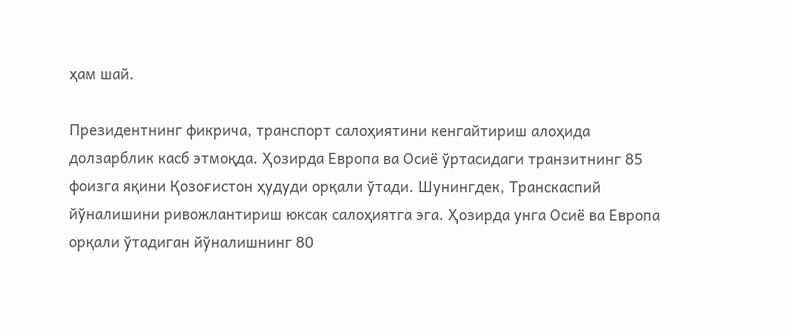ҳам шай.

Президентнинг фикрича, транспорт салоҳиятини кенгайтириш алоҳида долзарблик касб этмоқда. Ҳозирда Европа ва Осиё ўртасидаги транзитнинг 85 фоизга яқини Қозоғистон ҳудуди орқали ўтади. Шунингдек, Транскаспий йўналишини ривожлантириш юксак салоҳиятга эга. Ҳозирда унга Осиё ва Европа орқали ўтадиган йўналишнинг 80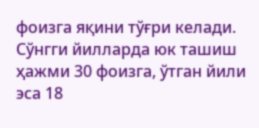фоизга яқини тўғри келади. Сўнгги йилларда юк ташиш ҳажми 30 фоизга, ўтган йили эса 18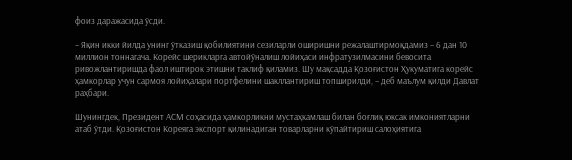фоиз даражасида ўсди.

– Яқин икки йилда унинг ўтказиш қобилиятини сезиларли оширишни режалаштирмоқдамиз – 6 дан 10 миллион тоннагача. Корейс шерикларга автoйўналиш лойиҳаси инфратузилмасини бевосита ривожлантиришда фаол иштирок этишни таклиф қиламиз. Шу мақсадда Қозоғистон Ҳукуматига корейс ҳамкорлар учун сармоя лойиҳалари портфелини шакллантириш топширилди, – деб маълум қилди Давлат раҳбари.

Шунингдек, Президент АСМ соҳасида ҳамкорликни мустаҳкамлаш билан боғлиқ юксак имкониятларни атаб ўтди. Қозоғистон Кореяга экспорт қилинадиган товарларни кўпайтириш салоҳиятига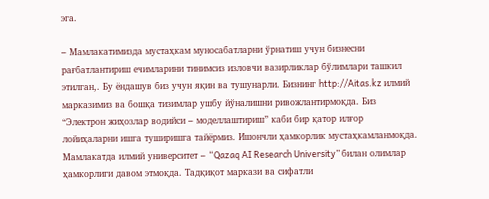эга.

– Мамлакатимизда мустаҳкам муносабатларни ўрнатиш учун бизнесни рағбатлантириш ечимларини тинимсиз изловчи вазирликлар бўлимлари ташкил этилган,. Бу ёндашув биз учун яқин ва тушунарли. Бизнинг http://Aitas.kz илмий марказимиз ва бошқа тизимлар ушбу йўналишни ривожлантирмоқда. Биз “Электрон жиҳозлар водийси – моделлаштириш” каби бир қатор илғор лойиҳаларни ишга туширишга тайёрмиз. Ишончли ҳамкорлик мустаҳкамланмоқда. Мамлакатда илмий университет – “Qazaq AI Research University” билан олимлар ҳамкорлиги давом этмоқда. Тадқиқот маркази ва сифатли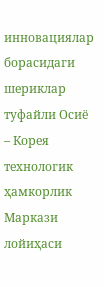инновациялар борасидаги шериклар туфайли Осиё – Корея технологик ҳамкорлик Маркази лойиҳаси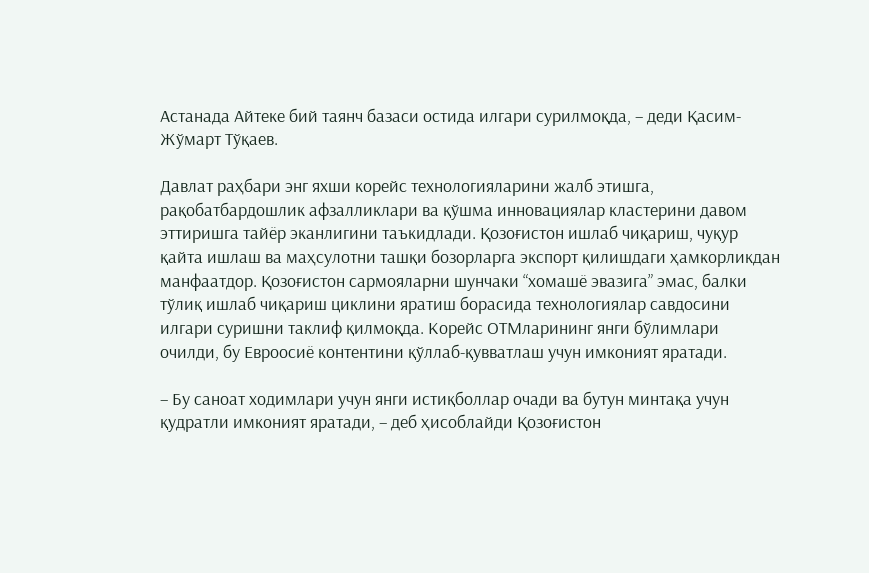Астанада Айтеке бий таянч базаси остида илгари сурилмоқда, – деди Қасим-Жўмарт Тўқаев.

Давлат раҳбари энг яхши корейс технологияларини жалб этишга, рақобатбардошлик афзалликлари ва қўшма инновациялар кластерини давом эттиришга тайёр эканлигини таъкидлади. Қозоғистон ишлаб чиқариш, чуқур қайта ишлаш ва маҳсулотни ташқи бозорларга экспорт қилишдаги ҳамкорликдан манфаатдор. Қозоғистон сармояларни шунчаки “хомашё эвазига” эмас, балки тўлиқ ишлаб чиқариш циклини яратиш борасида технологиялар савдосини илгари суришни таклиф қилмоқда. Корейс ОТМларининг янги бўлимлари очилди, бу Евроосиё контентини қўллаб-қувватлаш учун имконият яратади.

– Бу саноат ходимлари учун янги истиқболлар очади ва бутун минтақа учун қудратли имконият яратади, – деб ҳисоблайди Қозоғистон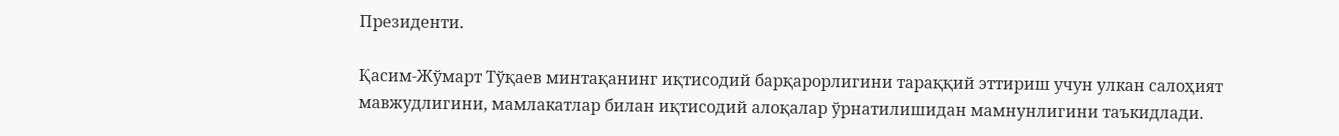Президенти.

Қасим-Жўмарт Тўқаев минтақанинг иқтисодий барқарорлигини тараққий эттириш учун улкан салоҳият мавжудлигини, мамлакатлар билан иқтисодий алоқалар ўрнатилишидан мамнунлигини таъкидлади.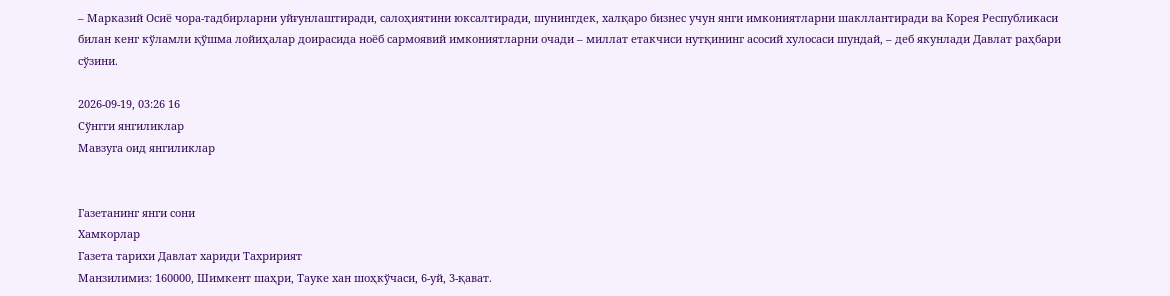– Марказий Осиё чора-тадбирларни уйғунлаштиради, салоҳиятини юксалтиради, шунингдек, халқаро бизнес учун янги имкониятларни шакллантиради ва Корея Республикаси билан кенг кўламли қўшма лойиҳалар доирасида ноёб сармоявий имкониятларни очади – миллат етакчиси нутқининг асосий хулосаси шундай, – деб якунлади Давлат раҳбари сўзини.

2026-09-19, 03:26 16
Сўнгги янгиликлар
Мавзуга оид янгиликлар


Газетанинг янги сони
Хамкорлар
Газета тарихи Давлат хариди Тахририят
Манзилимиз: 160000, Шимкент шаҳри, Тауке хан шоҳкўчаси, 6-уй, 3-қават.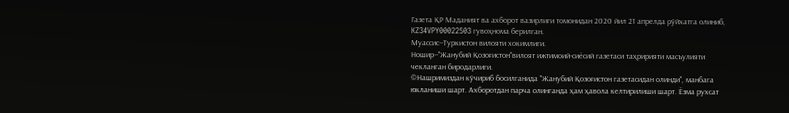Газета ҚР Маданият ва ахборот вазирлиги томонидан 2020 йил 21 апрелда рўйхатга олиниб, KZ34VPY00022503 гувоҳнома берилган.
Муассис--Туркистон вилояти хокимлиги.
Ношир--"Жанубий Қозоғистон"вилоят ижтимоий-сиёсий газетаси таҳририяти масъулияти чекланган биродарлиги.
©Нашримиздан кўчириб босилганида "Жанубий Қозоғистон газетасидан олинди", манбага юкланиши шарт. Ахборотдан парча олинганда ҳам ҳавола келтирилиши шарт. Ёзма рухсат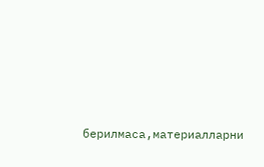берилмаса,материалларни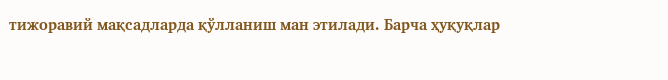тижоравий мақсадларда қўлланиш ман этилади. Барча ҳуқуқлар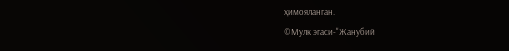ҳимояланган.
©Мулк эгаси-"Жанубий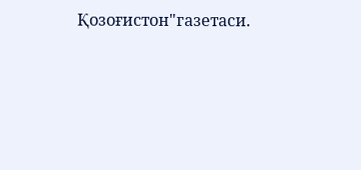Қозоғистон"газетаси.